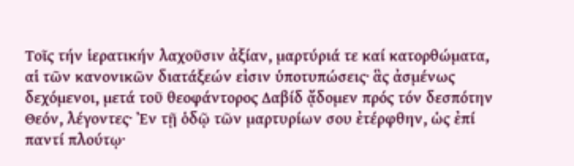Τοῖς τήν ἱερατικήν λαχοῦσιν ἀξίαν, μαρτύριά τε καί κατορθώματα, αἱ τῶν κανονικῶν διατάξεών εἰσιν ὑποτυπώσεις· ἃς ἀσμένως δεχόμενοι, μετά τοῦ θεοφάντορος Δαβίδ ᾄδομεν πρός τόν δεσπότην Θεόν, λέγοντες· Ἐν τῇ ὁδῷ τῶν μαρτυρίων σου ἐτέρφθην, ὡς ἐπί παντί πλούτῳ·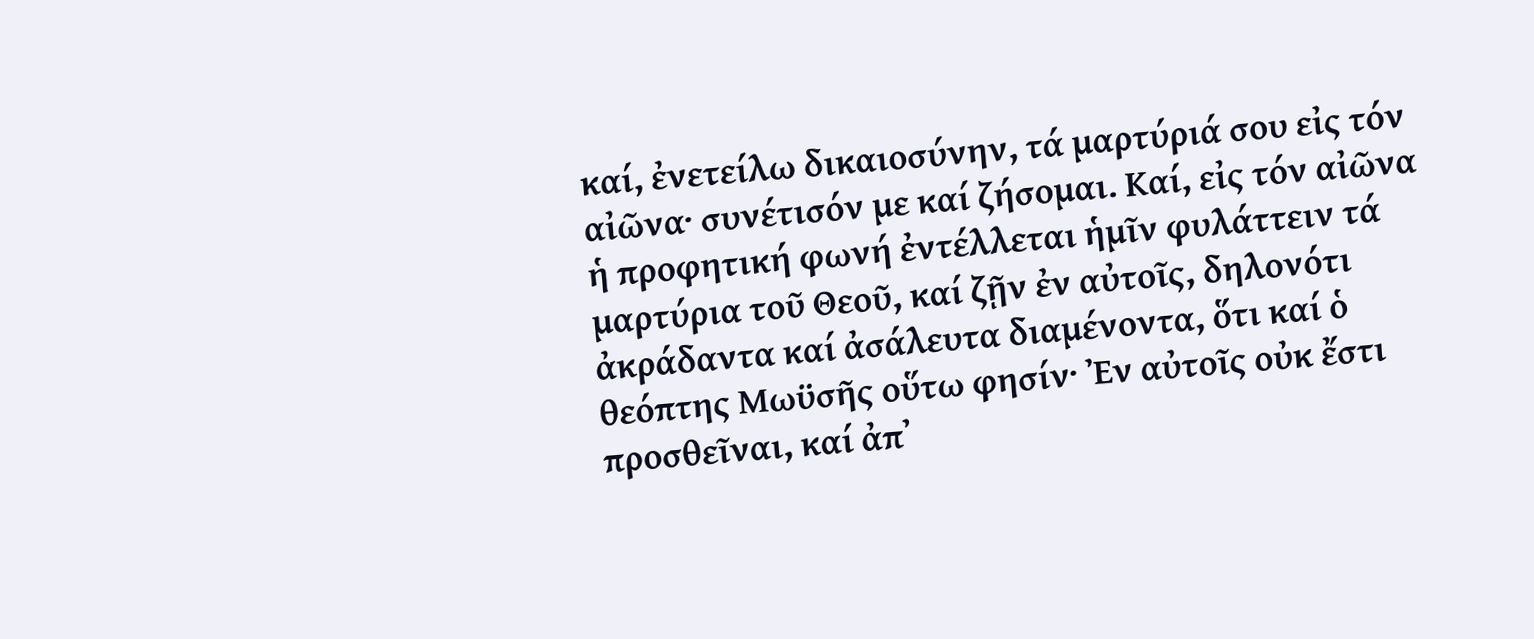καί, ἐνετείλω δικαιοσύνην, τά μαρτύριά σου εἰς τόν αἰῶνα· συνέτισόν με καί ζήσομαι. Καί, εἰς τόν αἰῶνα ἡ προφητική φωνή ἐντέλλεται ἡμῖν φυλάττειν τά μαρτύρια τοῦ Θεοῦ, καί ζῇν ἐν αὐτοῖς, δηλονότι ἀκράδαντα καί ἀσάλευτα διαμένοντα, ὅτι καί ὁ θεόπτης Μωϋσῆς οὕτω φησίν· Ἐν αὐτοῖς οὐκ ἔστι προσθεῖναι, καί ἀπ᾿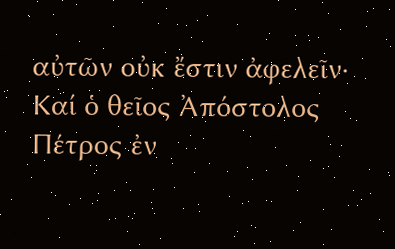αὐτῶν οὐκ ἔστιν ἀφελεῖν· Καί ὁ θεῖος Ἀπόστολος Πέτρος ἐν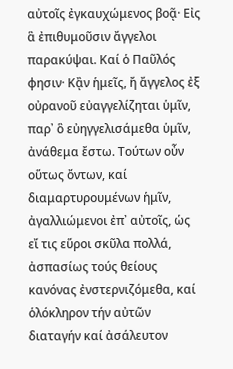αὐτοῖς ἐγκαυχώμενος βοᾷ· Εἰς ἃ ἐπιθυμοῦσιν ἄγγελοι παρακύψαι. Καί ὁ Παῦλός φησιν· Κᾂν ἡμεῖς, ἤ ἄγγελος ἐξ οὐρανοῦ εὐαγγελίζηται ὑμῖν, παρ᾿ ὃ εὐηγγελισάμεθα ὑμῖν, ἀνάθεμα ἔστω. Τούτων οὖν οὕτως ὄντων, καί διαμαρτυρουμένων ἡμῖν, ἀγαλλιώμενοι ἐπ᾿ αὐτοῖς, ὡς εἴ τις εὕροι σκῦλα πολλά, ἀσπασίως τούς θείους κανόνας ἐνστερνιζόμεθα, καί ὁλόκληρον τήν αὐτῶν διαταγήν καί ἀσάλευτον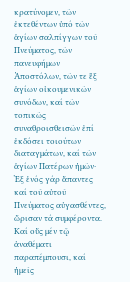κρατύνομεν, τῶν ἐκτεθέντων ὑπό τῶν ἁγίων σαλπίγγων τοῦ Πνεύματος, τῶν πανευφήμων Ἀποστόλων, τῶν τε ἕξ ἁγίων οἰκουμενικῶν συνόδων, καί τῶν τοπικῶς συναθροισθεισῶν ἐπί ἐκδόσει τοιούτων διαταγμάτων, καί τῶν ἁγίων Πατέρων ἡμῶν· Ἐξ ἑνός γάρ ἅπαντες καί τοῦ αὐτοῦ Πνεύματος αὐγασθέντες, ὥρισαν τά συμφέροντα. Καί οὕς μέν τῷ ἀναθέματι παραπέμπουσι, καί ἡμεῖς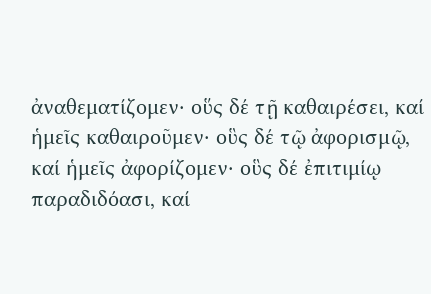ἀναθεματίζομεν· οὕς δέ τῇ καθαιρέσει, καί ἡμεῖς καθαιροῦμεν· οὓς δέ τῷ ἀφορισμῷ, καί ἡμεῖς ἀφορίζομεν· οὓς δέ ἐπιτιμίῳ παραδιδόασι, καί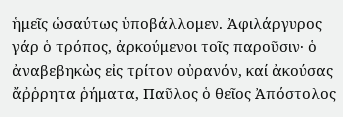ἡμεῖς ὡσαύτως ὑποβάλλομεν. Ἀφιλάργυρος γάρ ὁ τρόπος, ἀρκούμενοι τοῖς παροῦσιν· ὁ ἀναβεβηκὼς εἰς τρίτον οὐρανόν, καί ἀκούσας ἄῤῥρητα ῥήματα, Παῦλος ὁ θεῖος Ἀπόστολος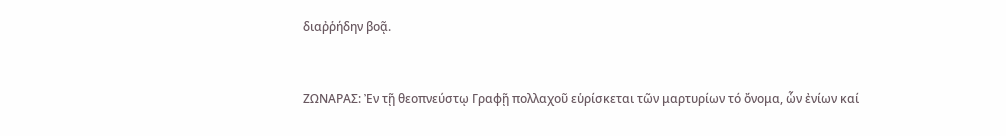διαῤῥήδην βοᾷ.


ΖΩΝΑΡΑΣ: Ἐν τῇ θεοπνεύστῳ Γραφῇ πολλαχοῦ εὑρίσκεται τῶν μαρτυρίων τό ὄνομα, ὧν ἐνίων καί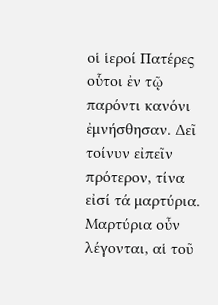οἱ ἱεροί Πατέρες οὗτοι ἐν τῷ παρόντι κανόνι ἐμνήσθησαν. Δεῖ τοίνυν εἰπεῖν πρότερον, τίνα εἰσί τά μαρτύρια. Μαρτύρια οὖν λέγονται, αἱ τοῦ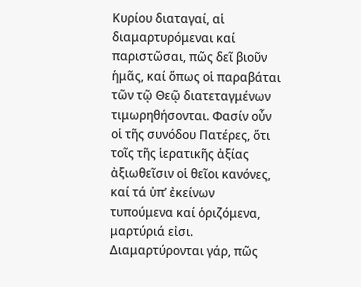Κυρίου διαταγαί, αἱ διαμαρτυρόμεναι καί παριστῶσαι, πῶς δεῖ βιοῦν ἡμᾶς, καί ὅπως οἱ παραβάται τῶν τῷ Θεῷ διατεταγμένων τιμωρηθήσονται. Φασίν οὖν οἱ τῆς συνόδου Πατέρες, ὅτι τοῖς τῆς ἱερατικῆς ἀξίας ἀξιωθεῖσιν οἱ θεῖοι κανόνες, καί τά ὑπ’ ἐκείνων τυπούμενα καί ὁριζόμενα, μαρτύριά εἰσι. Διαμαρτύρονται γάρ, πῶς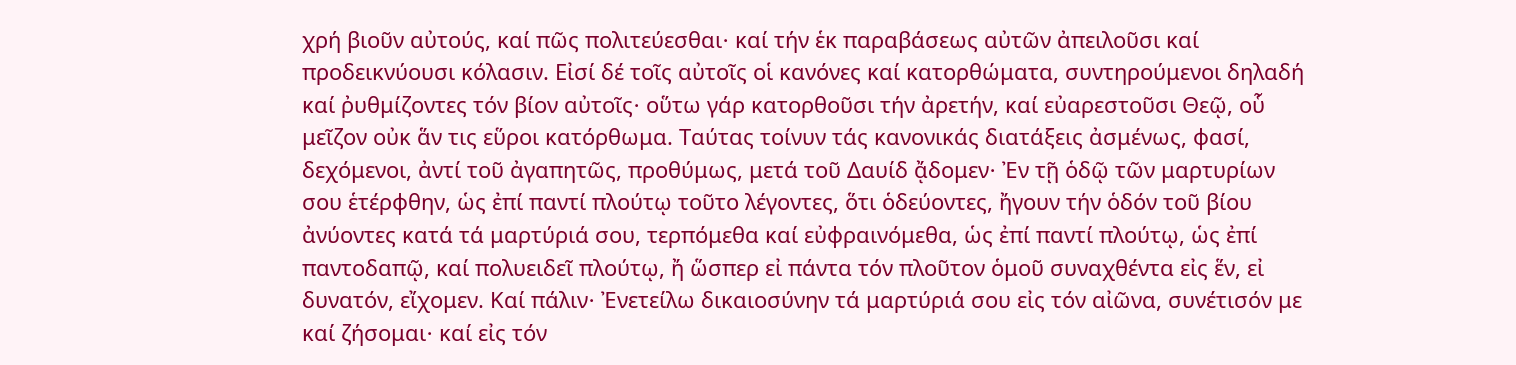χρή βιοῦν αὐτούς, καί πῶς πολιτεύεσθαι∙ καί τήν ἑκ παραβάσεως αὐτῶν ἀπειλοῦσι καί προδεικνύουσι κόλασιν. Εἰσί δέ τοῖς αὐτοῖς οἱ κανόνες καί κατορθώματα, συντηρούμενοι δηλαδή καί ῤυθμίζοντες τόν βίον αὐτοῖς∙ οὕτω γάρ κατορθοῦσι τήν ἀρετήν, καί εὐαρεστοῦσι Θεῷ, οὗ μεῖζον οὐκ ἅν τις εὕροι κατόρθωμα. Ταύτας τοίνυν τάς κανονικάς διατάξεις ἀσμένως, φασί, δεχόμενοι, ἀντί τοῦ ἀγαπητῶς, προθύμως, μετά τοῦ Δαυίδ ᾄδομεν∙ Ἐν τῇ ὁδῷ τῶν μαρτυρίων σου ἑτέρφθην, ὡς ἐπί παντί πλούτῳ τοῦτο λέγοντες, ὅτι ὁδεύοντες, ἤγουν τήν ὁδόν τοῦ βίου ἀνύοντες κατά τά μαρτύριά σου, τερπόμεθα καί εὐφραινόμεθα, ὡς ἐπί παντί πλούτῳ, ὡς ἐπί παντοδαπῷ, καί πολυειδεῖ πλούτῳ, ἤ ὥσπερ εἰ πάντα τόν πλοῦτον ὁμοῦ συναχθέντα εἰς ἕν, εἰ δυνατόν, εἴχομεν. Καί πάλιν∙ Ἐνετείλω δικαιοσύνην τά μαρτύριά σου εἰς τόν αἰῶνα, συνέτισόν με καί ζήσομαι∙ καί εἰς τόν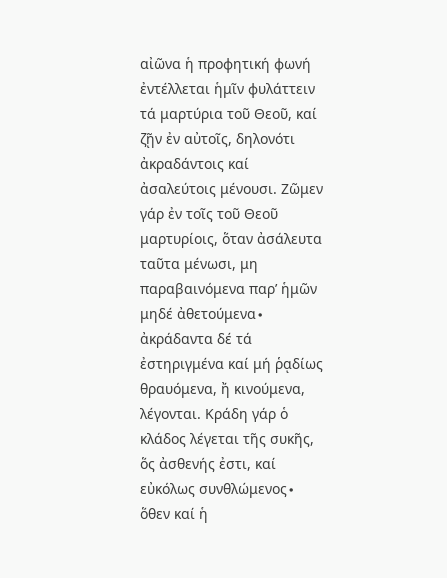αἰῶνα ἡ προφητική φωνή ἐντέλλεται ἡμῖν φυλάττειν τά μαρτύρια τοῦ Θεοῦ, καί ζῇν ἐν αὐτοῖς, δηλονότι ἀκραδάντοις καί ἀσαλεύτοις μένουσι. Ζῶμεν γάρ ἐν τοῖς τοῦ Θεοῦ μαρτυρίοις, ὅταν ἀσάλευτα ταῦτα μένωσι, μη παραβαινόμενα παρ’ ἡμῶν μηδέ ἀθετούμενα∙ ἀκράδαντα δέ τά ἐστηριγμένα καί μή ῥᾳδίως θραυόμενα, ἤ κινούμενα, λέγονται. Κράδη γάρ ὁ κλάδος λέγεται τῆς συκῆς, ὅς ἀσθενής ἐστι, καί εὐκόλως συνθλώμενος∙ ὅθεν καί ἡ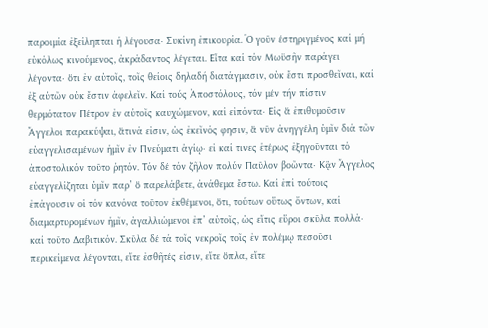παροιμία ἐξείληπται ἡ λέγουσα∙ Συκίνη ἐπικουρία. Ὁ γοῦν έστηριγμένος καί μή εὐκόλως κινούμενος, ἀκράδαντος λέγεται. Εἶτα καί τόν Μωϋσῆν παράγει λέγοντα∙ ὅτι ἐν αὐτοῖς, τοῖς θείοις δηλαδή διατάγμασιν, οὐκ ἔστι προσθεῖναι, καί ἐξ αὐτῶν οὐκ ἔστιν ἀφελεῖν. Καί τούς Ἀποστόλους, τόν μέν τήν πίστιν θερμότατον Πέτρον ἐν αὐτοῖς καυχώμενον, καί εἰπόντα∙ Εἰς ἅ ἐπιθυμοῦσιν Ἄγγελοι παρακύψαι, ἅτινά εἰσιν, ὡς ἐκεῖνός φησιν, ἅ νῦν ἀνηγγέλη ὑμῖν διά τῶν εὐαγγελισαμένων ἡμῖν ἐν Πνεύματι ἁγίῳ∙ εἰ καί τινες ἑτέρως ἐξηγοῦνται τό ἀποστολικόν τοῦτο ῥητόν. Τόν δέ τόν ζῆλον πολύν Παῦλον βοῶντα∙ Κᾂν Ἄγγελος εὐαγγελίζηται ὑμῖν παρ’ ὅ παρελάβετε, ἀνάθεμα ἔστω. Καί ἐπί τούτοις ἐπάγουσιν οἱ τόν κανόνα τοῦτον ἐκθέμενοι, ὅτι, τούτων οὕτως ὄντων, καί διαμαρτυρομένων ἡμῖν, ἀγαλλιώμενοι ἐπ’ αὐτοῖς, ὡς εἴτις εὕροι σκῦλα πολλά∙ καί τοῦτο Δαβιτικόν. Σκῦλα δέ τά τοῖς νεκροῖς τοῖς ἐν πολέμῳ πεσοῦσι περικείμενα λέγονται, εἴτε ἐσθῆτές εἰσιν, εἴτε ὅπλα, εἴτε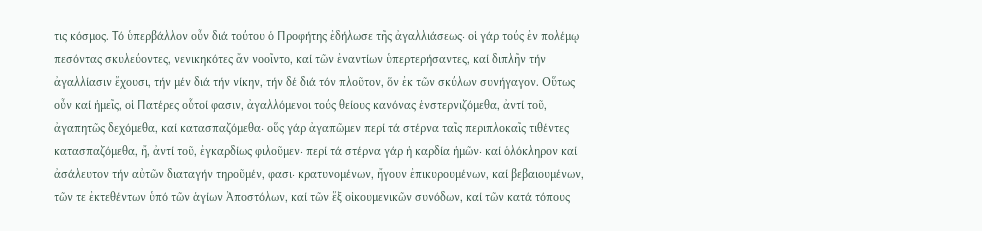τις κόσμος. Τό ὑπερβάλλον οὖν διά τούτου ὁ Προφήτης ἐδήλωσε τῆς ἀγαλλιάσεως∙ οἱ γάρ τούς ἐν πολέμῳ πεσόντας σκυλεύοντες, νενικηκότες ἄν νοοῖντο, καί τῶν ἐναντίων ὑπερτερήσαντες, καί διπλῆν τήν ἀγαλλίασιν ἔχουσι, τήν μέν διά τήν νίκην, τήν δέ διά τόν πλοῦτον, ὅν ἐκ τῶν σκύλων συνήγαγον. Οὕτως οὖν καί ἡμεῖς, οἱ Πατέρες οὗτοί φασιν, ἀγαλλόμενοι τούς θείους κανόνας ἑνστερνιζόμεθα, ἀντί τοῦ, ἀγαπητῶς δεχόμεθα, καί κατασπαζόμεθα∙ οὕς γάρ ἀγαπῶμεν περί τά στέρνα ταῖς περιπλοκαῖς τιθέντες κατασπαζόμεθα, ἤ, ἀντί τοῦ, ἐγκαρδίως φιλοῦμεν∙ περί τά στέρνα γάρ ἡ καρδία ἡμῶν∙ καί ὁλόκληρον καί ἀσάλευτον τήν αὐτῶν διαταγήν τηροῦμέν, φασι∙ κρατυνομένων, ἤγουν ἐπικυρουμένων, καί βεβαιουμένων, τῶν τε ἐκτεθέντων ὑπό τῶν ἁγίων Ἀποστόλων, καί τῶν ἕξ οἰκουμενικῶν συνόδων, καί τῶν κατά τόπους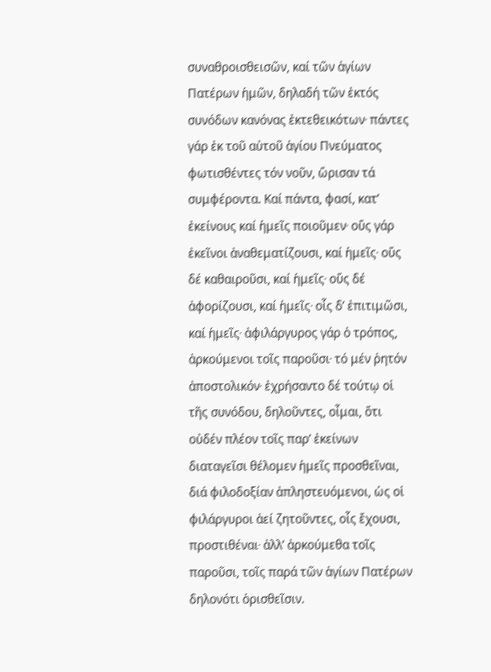συναθροισθεισῶν, καί τῶν ἁγίων Πατέρων ἡμῶν, δηλαδή τῶν ἐκτός συνόδων κανόνας ἐκτεθεικότων∙ πάντες γάρ ἐκ τοῦ αὐτοῦ ἁγίου Πνεύματος φωτισθέντες τόν νοῦν, ὥρισαν τά συμφέροντα. Καί πάντα, φασί, κατ’ ἐκείνους καί ἡμεῖς ποιοῦμεν∙ οὕς γάρ ἐκεῖνοι ἀναθεματίζουσι, καί ἡμεῖς∙ οὕς δέ καθαιροῦσι, καί ἡμεῖς∙ οὕς δέ ἀφορίζουσι, καί ἡμεῖς∙ οἷς δ’ ἐπιτιμῶσι, καί ἡμεῖς∙ ἀφιλάργυρος γάρ ὁ τρόπος, ἀρκούμενοι τοῖς παροῦσι∙ τό μέν ῥητόν ἀποστολικόν∙ ἐχρήσαντο δέ τούτῳ οἱ τῆς συνόδου, δηλοῦντες, οἶμαι, ὅτι οὐδέν πλέον τοῖς παρ’ ἐκείνων διαταγεῖσι θέλομεν ἡμεῖς προσθεῖναι, διά φιλοδοξίαν ἀπληστευόμενοι, ὡς οἱ φιλάργυροι ἀεί ζητοῦντες, οἷς ἔχουσι, προστιθέναι∙ ἀλλ’ ἀρκούμεθα τοῖς παροῦσι, τοῖς παρά τῶν ἁγίων Πατέρων δηλονότι ὁρισθεῖσιν.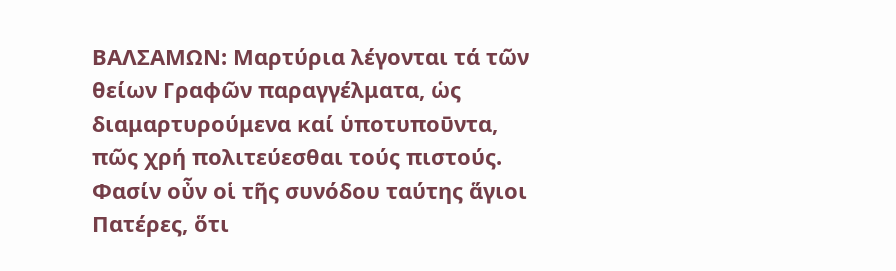ΒΑΛΣΑΜΩΝ: Μαρτύρια λέγονται τά τῶν θείων Γραφῶν παραγγέλματα, ὡς διαμαρτυρούμενα καί ὑποτυποῡντα, πῶς χρή πολιτεύεσθαι τούς πιστούς. Φασίν οὖν οἱ τῆς συνόδου ταύτης ἅγιοι Πατέρες, ὅτι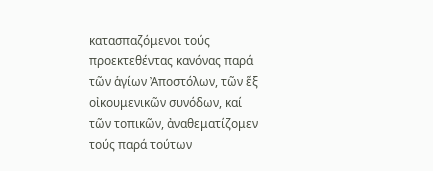κατασπαζόμενοι τούς προεκτεθέντας κανόνας παρά τῶν ἁγίων Ἀποστόλων, τῶν ἕξ οἰκουμενικῶν συνόδων, καί τῶν τοπικῶν, ἀναθεματίζομεν τούς παρά τούτων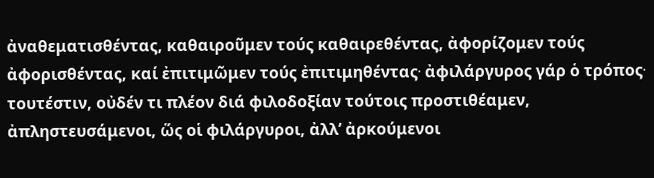ἀναθεματισθέντας, καθαιροῦμεν τούς καθαιρεθέντας, ἀφορίζομεν τούς ἀφορισθέντας, καί ἐπιτιμῶμεν τούς ἐπιτιμηθέντας∙ ἀφιλάργυρος γάρ ὁ τρόπος∙ τουτέστιν, οὐδέν τι πλέον διά φιλοδοξίαν τούτοις προστιθέαμεν, ἀπληστευσάμενοι, ὥς οἱ φιλάργυροι, ἀλλ’ ἀρκούμενοι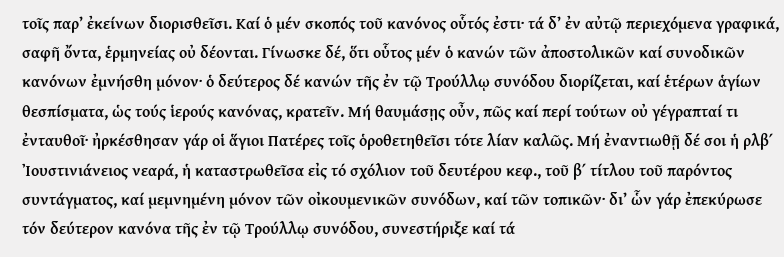τοῖς παρ’ ἐκείνων διορισθεῖσι. Καί ὁ μέν σκοπός τοῦ κανόνος οὗτός ἐστι∙ τά δ’ ἐν αὐτῷ περιεχόμενα γραφικά, σαφῆ ὄντα, ἑρμηνείας οὐ δέονται. Γίνωσκε δέ, ὅτι οὗτος μέν ὁ κανών τῶν ἀποστολικῶν καί συνοδικῶν κανόνων ἐμνήσθη μόνον∙ ὁ δεύτερος δέ κανών τῆς ἐν τῷ Τρούλλῳ συνόδου διορίζεται, καί ἑτέρων ἁγίων θεσπίσματα, ὡς τούς ἱερούς κανόνας, κρατεῖν. Μή θαυμάσῃς οὖν, πῶς καί περί τούτων οὐ γέγραπταί τι ἐνταυθοῖ∙ ἠρκέσθησαν γάρ οἱ ἅγιοι Πατέρες τοῖς ὁροθετηθεῖσι τότε λίαν καλῶς. Μή ἐναντιωθῇ δέ σοι ἡ ρλβ΄ Ἰουστινιάνειος νεαρά, ἡ καταστρωθεῖσα εἰς τό σχόλιον τοῦ δευτέρου κεφ., τοῦ β΄ τίτλου τοῦ παρόντος συντάγματος, καί μεμνημένη μόνον τῶν οἰκουμενικῶν συνόδων, καί τῶν τοπικῶν∙ δι’ ὧν γάρ ἐπεκύρωσε τόν δεύτερον κανόνα τῆς ἐν τῷ Τρούλλῳ συνόδου, συνεστήριξε καί τά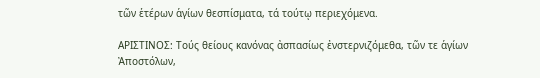τῶν ἑτέρων ἁγίων θεσπίσματα, τά τούτῳ περιεχόμενα.

ΑΡΙΣΤΙΝΟΣ: Τούς θείους κανόνας ἀσπασίως ἐνστερνιζόμεθα, τῶν τε ἁγίων Ἀποστόλων,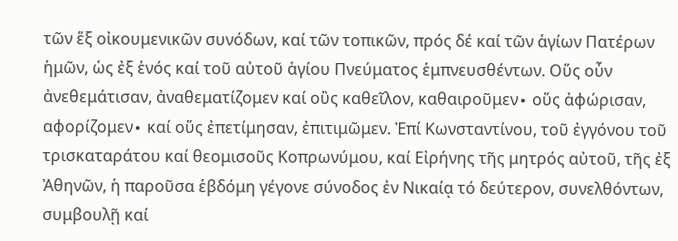τῶν ἕξ οἰκουμενικῶν συνόδων, καί τῶν τοπικῶν, πρός δέ καί τῶν ἁγίων Πατέρων ἡμῶν, ὡς ἐξ ἑνός καί τοῦ αὐτοῦ ἁγίου Πνεύματος ἑμπνευσθέντων. Οὕς οὖν ἀνεθεμάτισαν, ἀναθεματίζομεν καί οὒς καθεῖλον, καθαιροῦμεν∙ οὕς ἀφώρισαν, αφορίζομεν∙ καί οὕς ἐπετίμησαν, ἐπιτιμῶμεν. Ἐπί Κωνσταντίνου, τοῦ ἐγγόνου τοῦ τρισκαταράτου καί θεομισοῦς Κοπρωνύμου, καί Εἰρήνης τῆς μητρός αὐτοῦ, τῆς ἐξ Ἀθηνῶν, ἡ παροῦσα ἑβδόμη γέγονε σύνοδος ἐν Νικαίᾳ τό δεύτερον, συνελθόντων, συμβουλῇ καί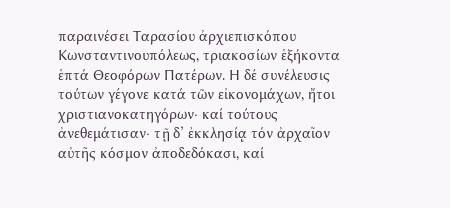παραινέσει Ταρασίου ἀρχιεπισκόπου Κωνσταντινουπόλεως, τριακοσίων ἑξήκοντα ἑπτά Θεοφόρων Πατέρων. Η δέ συνέλευσις τούτων γέγονε κατά τῶν εἰκονομάχων, ἤτοι χριστιανοκατηγόρων∙ καί τούτους ἀνεθεμάτισαν∙ τῇ δ’ ἐκκλησίᾳ τόν ἀρχαῖον αὐτῆς κόσμον ἀποδεδόκασι, καί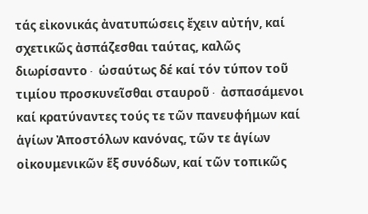τάς εἰκονικάς ἀνατυπώσεις ἔχειν αὐτήν, καί σχετικῶς ἀσπάζεσθαι ταύτας, καλῶς διωρίσαντο∙ ὡσαύτως δέ καί τόν τύπον τοῦ τιμίου προσκυνεῖσθαι σταυροῦ∙ ἀσπασάμενοι καί κρατύναντες τούς τε τῶν πανευφήμων καί ἁγίων Ἀποστόλων κανόνας, τῶν τε ἁγίων οἰκουμενικῶν ἕξ συνόδων, καί τῶν τοπικῶς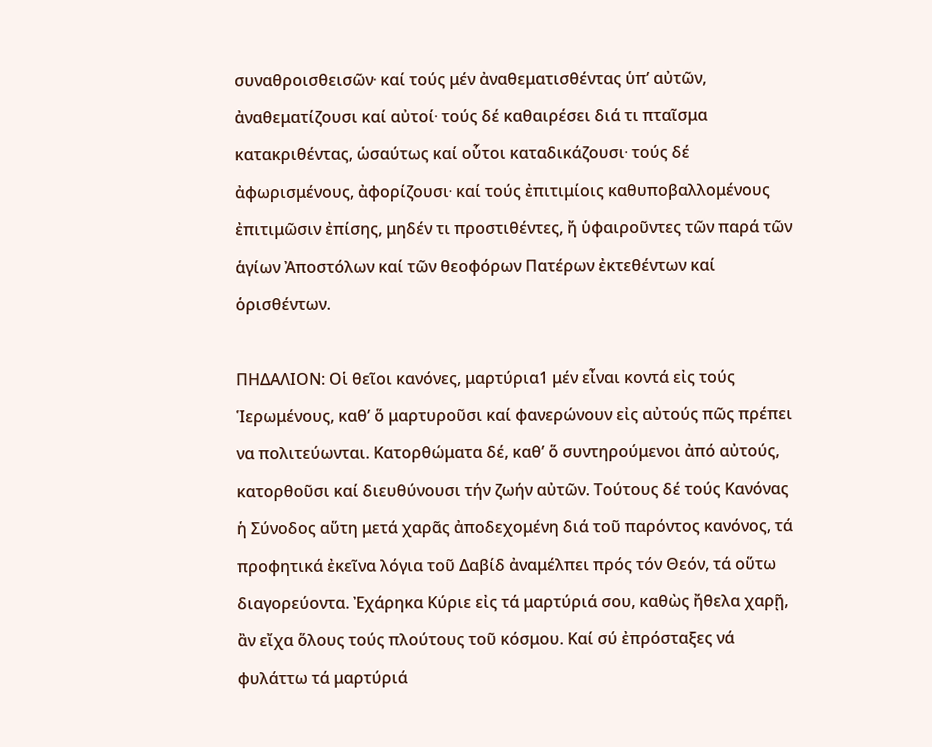συναθροισθεισῶν∙ καί τούς μέν ἀναθεματισθέντας ὑπ’ αὐτῶν, ἀναθεματίζουσι καί αὐτοί∙ τούς δέ καθαιρέσει διά τι πταῖσμα κατακριθέντας, ὡσαύτως καί οὗτοι καταδικάζουσι∙ τούς δέ ἀφωρισμένους, ἀφορίζουσι∙ καί τούς ἐπιτιμίοις καθυποβαλλομένους ἐπιτιμῶσιν ἐπίσης, μηδέν τι προστιθέντες, ἤ ὑφαιροῦντες τῶν παρά τῶν ἁγίων Ἀποστόλων καί τῶν θεοφόρων Πατέρων ἐκτεθέντων καί ὁρισθέντων.

ΠΗΔΑΛΙΟΝ: Οἱ θεῖοι κανόνες, μαρτύρια1 μέν εἶναι κοντά εἰς τούς Ἱερωμένους, καθ’ ὅ μαρτυροῦσι καί φανερώνουν εἰς αὐτούς πῶς πρέπει να πολιτεύωνται. Κατορθώματα δέ, καθ’ ὅ συντηρούμενοι ἀπό αὐτούς, κατορθοῦσι καί διευθύνουσι τήν ζωήν αὐτῶν. Τούτους δέ τούς Κανόνας ἡ Σύνοδος αὕτη μετά χαρᾶς ἀποδεχομένη διά τοῦ παρόντος κανόνος, τά προφητικά ἐκεῖνα λόγια τοῦ Δαβίδ ἀναμέλπει πρός τόν Θεόν, τά οὕτω διαγορεύοντα. Ἐχάρηκα Κύριε εἰς τά μαρτύριά σου, καθὼς ἤθελα χαρῇ, ἂν εἴχα ὅλους τούς πλούτους τοῦ κόσμου. Καί σύ ἐπρόσταξες νά φυλάττω τά μαρτύριά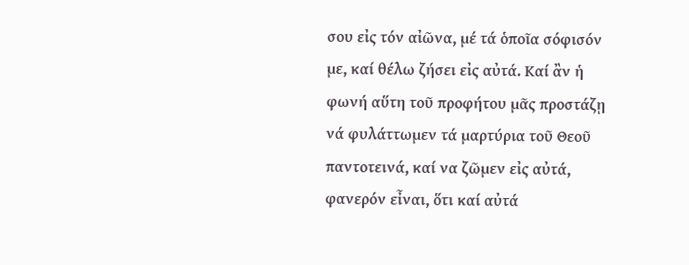σου εἰς τόν αἰῶνα, μέ τά ὁποῖα σόφισόν με, καί θέλω ζήσει εἰς αὐτά. Καί ἂν ἡ φωνή αὕτη τοῦ προφήτου μᾶς προστάζῃ νά φυλάττωμεν τά μαρτύρια τοῦ Θεοῦ παντοτεινά, καί να ζῶμεν εἰς αὐτά, φανερόν εἶναι, ὅτι καί αὐτά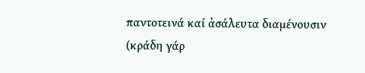παντοτεινά καί ἀσάλευτα διαμένουσιν (κράδη γάρ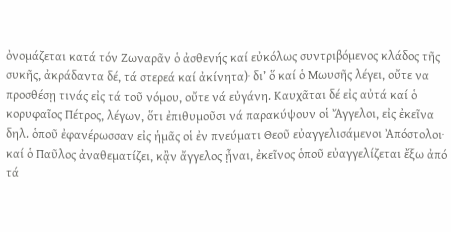ὀνομάζεται κατά τόν Ζωναρᾶν ὁ ἀσθενής καί εὐκόλως συντριβόμενος κλάδος τῆς συκῆς, ἀκράδαντα δέ, τά στερεά καί ἀκίνητα)∙ δι’ ὅ καί ὁ Μωυσῆς λέγει, οὔτε να προσθέσῃ τινάς εἰς τά τοῦ νόμου, οὔτε νά εὐγάνη. Καυχᾶται δέ εἰς αὐτά καί ὁ κορυφαῖος Πέτρος, λέγων, ὅτι ἐπιθυμοῦσι νά παρακύψουν οἱ Ἄγγελοι, εἰς ἐκεῖνα δηλ. ὁποῦ ἐφανέρωσσαν εἰς ἡμᾶς οἱ ἐν πνεύματι Θεοῦ εὐαγγελισάμενοι Ἀπόστολοι∙ καί ὁ Παῦλος ἀναθεματίζει, κᾂν ἄγγελος ᾖναι, ἐκεῖνος ὁποῦ εὐαγγελίζεται ἔξω ἀπό τά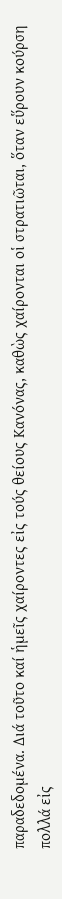παραδεδομένα. Διά τοῦτο καί ἡμεῖς χαίροντες εἰς τούς θείους Κανόνας, καθὼς χαίρονται οἱ στρατιῶται, ὅταν εὕρουν κούρση πολλά εἰς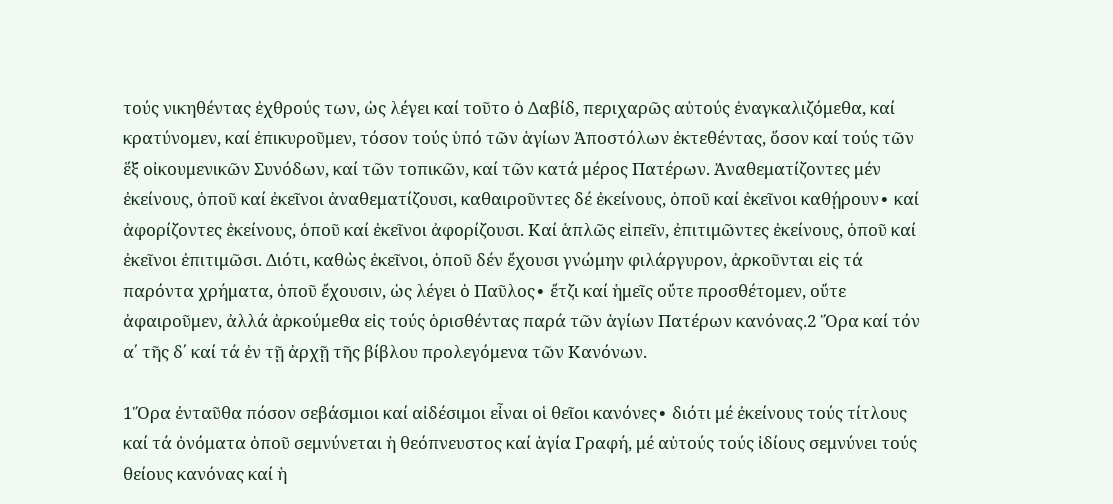τούς νικηθέντας ἐχθρούς των, ὡς λέγει καί τοῦτο ὁ Δαβίδ, περιχαρῶς αὐτούς ἐναγκαλιζόμεθα, καί κρατύνομεν, καί ἐπικυροῦμεν, τόσον τούς ὑπό τῶν ἁγίων Ἀποστόλων ἐκτεθέντας, ὅσον καί τούς τῶν ἕξ οἰκουμενικῶν Συνόδων, καί τῶν τοπικῶν, καί τῶν κατά μέρος Πατέρων. Ἀναθεματίζοντες μέν ἐκείνους, ὁποῦ καί ἐκεῖνοι ἀναθεματίζουσι, καθαιροῦντες δέ ἐκείνους, ὁποῦ καί ἐκεῖνοι καθῄρουν∙ καί ἀφορίζοντες ἐκείνους, ὁποῦ καί ἐκεῖνοι ἀφορίζουσι. Καί ἁπλῶς εἰπεῖν, ἐπιτιμῶντες ἐκείνους, ὁποῦ καί ἐκεῖνοι ἐπιτιμῶσι. Διότι, καθὼς ἐκεῖνοι, ὁποῦ δέν ἔχουσι γνώμην φιλάργυρον, ἀρκοῦνται εἰς τά παρόντα χρήματα, ὁποῦ ἔχουσιν, ὡς λέγει ὁ Παῦλος∙ ἔτζι καί ἡμεῖς οὔτε προσθέτομεν, οὔτε ἀφαιροῦμεν, ἀλλά ἀρκούμεθα εἰς τούς ὁρισθέντας παρά τῶν ἁγίων Πατέρων κανόνας.2 Ὅρα καί τόν α΄ τῆς δ΄ καί τά ἐν τῇ ἀρχῇ τῆς βίβλου προλεγόμενα τῶν Κανόνων.

1Ὅρα ἐνταῦθα πόσον σεβάσμιοι καί αἰδέσιμοι εἶναι οἱ θεῖοι κανόνες∙ διότι μέ ἐκείνους τούς τίτλους καί τά ὀνόματα ὁποῦ σεμνύνεται ἡ θεόπνευστος καί ἁγία Γραφή, μέ αὐτούς τούς ἰδίους σεμνύνει τούς θείους κανόνας καί ἡ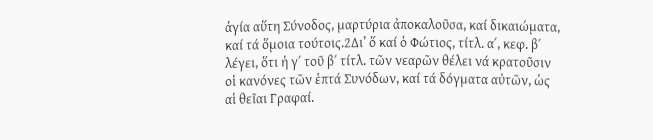ἁγία αὕτη Σύνοδος, μαρτύρια ἀποκαλοῦσα, καί δικαιώματα, καί τά ὅμοια τούτοις.2Δι’ ὅ καί ὁ Φώτιος, τίτλ. α΄, κεφ. β΄ λέγει, ὅτι ἡ γ΄ τοῦ β΄ τίτλ. τῶν νεαρῶν θέλει νά κρατοῦσιν οἱ κανόνες τῶν ἑπτά Συνόδων, καί τά δόγματα αὐτῶν, ὡς αἱ θεῖαι Γραφαί.